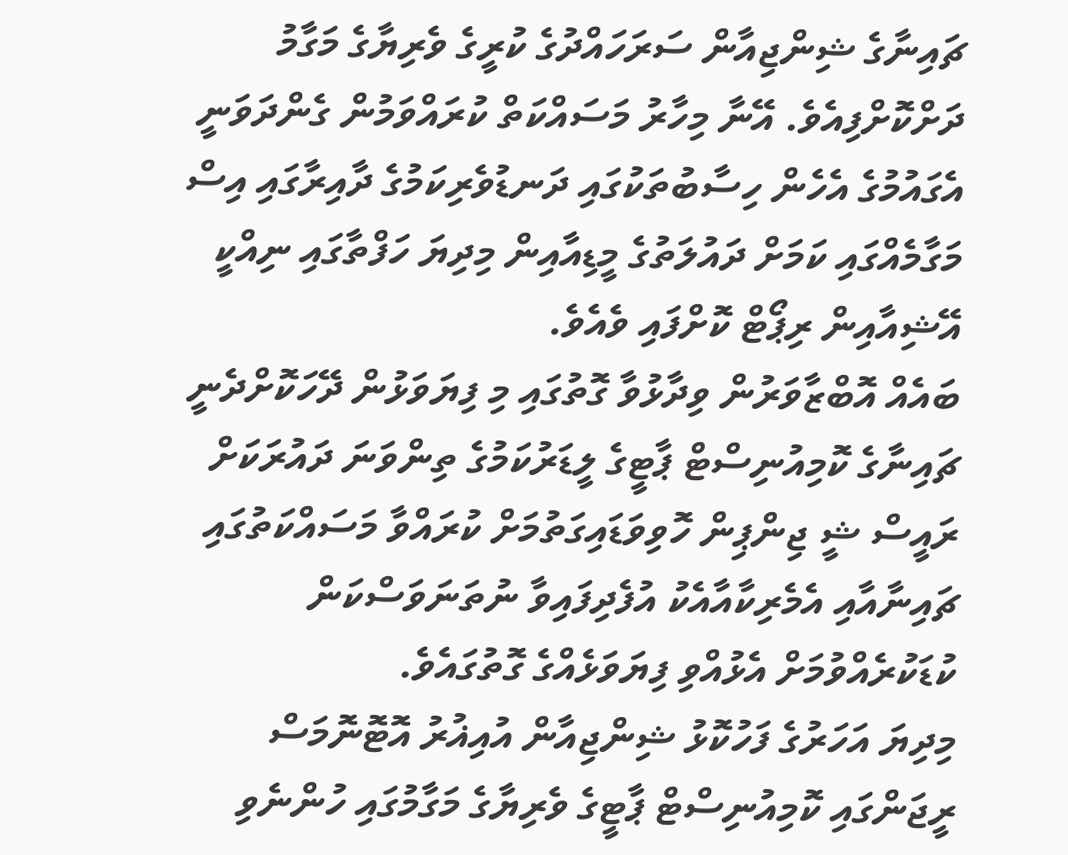ޗައިނާގެ ޝިންޖިއާން ސަރަހައްދުގެ ކުރީގެ ވެރިޔާގެ މަގާމު ދަށްކޮށްފިއެވެ. އޭނާ މިހާރު މަސައްކަތް ކުރައްވަމުން ގެންދަވަނީ އެގައުމުގެ އެހެން ހިސާބުތަކުގައި ދަނޑުވެރިކަމުގެ ދާއިރާގައި އިސް މަގާމެއްގައި ކަމަށް ދައުލަތުގެ މީޑިއާއިން މިދިޔަ ހަފްތާގައި ނިއްކީ އޭޝިއާއިން ރިޕޯޓް ކޮށްފައި ވެއެވެ.
ބައެއް އޮބްޒާވަރުން ވިދާޅުވާ ގޮތުގައި މި ފިޔަވަޅުން ދޭހަކޮށްދެނީ ޗައިނާގެ ކޮމިއުނިސްޓް ޕާޓީގެ ލީޑަރުކަމުގެ ތިންވަނަ ދައުރަކަށް ރައީސް ޝީ ޖިންޕިން ހޮވިވަޑައިގަތުމަށް ކުރައްވާ މަސައްކަތުގައި ޗައިނާއާއި އެމެރިކާއާއެކު އުފެދިފައިވާ ނުތަނަވަސްކަން ކުޑަކުރެއްވުމަށް އެޅުއްވި ފިޔަވަޅެއްގެ ގޮތުގައެވެ.
މިދިޔަ އަހަރުގެ ފަހުކޮޅު ޝިންޖިއާން އުއިޣުރު އޮޓޮނޮމަސް ރީޖަންގައި ކޮމިއުނިސްޓް ޕާޓީގެ ވެރިޔާގެ މަގާމުގައި ހުންނެވި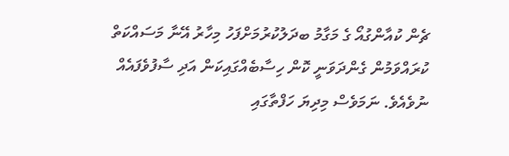ޗެން ކުއާންގުއޯ ގެ މަގާމު ބދަލުކުރުމަށްފަހު މިހާރު އޭނާ މަސައްކަތް ކުރައްވަމުން ގެންދަވަނީ ކޮން ހިސާބެއްގައިކަން އަދި ސާފުވެފައެއް ނުވެއެވެ. ނަމަވެސް މިދިޔަ ހަފްތާގައި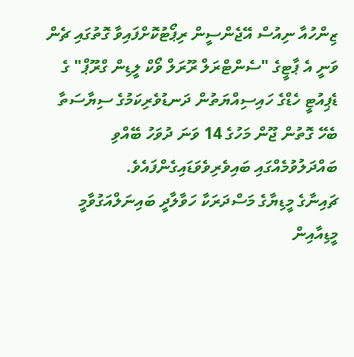ޒިންހުއާ ނިއުސް އޭޖެންސީން ރިޕޯޓުކޮށްފައިވާ ގޮތުގައި ޗެން ވަނީ އެ ޕާޓީގެ "ސެންޓްރަލް ރޫރަލް ވޯކް ލީޑިން ގްރޫޕް" ގެ ޑެޕިއުޓީ ހެޑްގެ ހައިސިއްޔަތުން ދަނޑުވެރިކަމުގެ ސިޔާސަތާ ބެހޭ ގޮތުން ޖޫން މަހުގެ 14 ވަނަ ދުވަހު ބޭއްވި ބައްދަލުވުމެއްގައި ބައިވެރިވެވަޑައިގެންފައެވެ.
ޗައިނާގެ މީޑިޔާގެ މަސްދަރަކާ ހަވާލާދީ ބައިނަލްއަގުވާމީ މީޑިއާއިން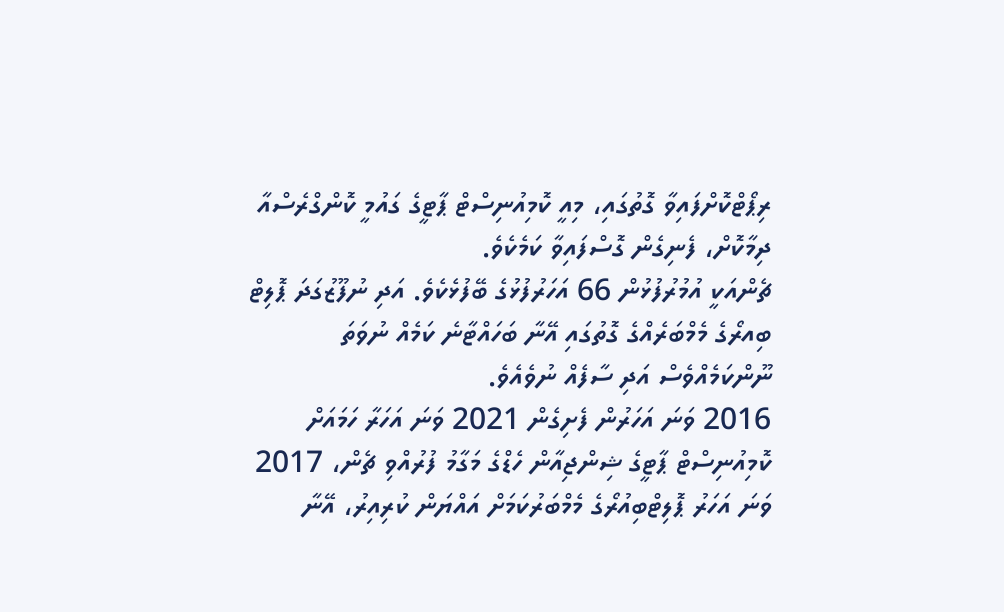ރިޕޯޓްކޮށްފައިވާ ގޮތުގައި، މިއީ ކޮމިއުނިސްޓް ޕާޓީގެ ގައުމީ ކޮންގްރެސްއާ ދިމާކޮށް، ފެނިގެން ގޮސްފައިވާ ކަމެކެވެ.
ޗެންއަކީ އުމުރުފުޅުން 66 އަހަރުފުޅުގެ ބޭފުޅެކެވެ. އަދި ނުފޫޒުގަދަ ޕޮލިޓް ބިއރޯގެ މެމްބަރެއްގެ ގޮތުގައި އޭނާ ބަހައްޓާނެ ކަމެއް ނުވަތަ ނޫންކަމެއްވެސް އަދި ސާފެއް ނުވެއެވެ.
2016 ވަނަ އަހަރުން ފެށިގެން 2021 ވަނަ އަހަރާ ހަމައަށް ކޮމިއުނިސްޓް ޕާޓީގެ ޝިންޖިއާން ހެޑްގެ މަގާމު ފުރުއްވި ޗެން، 2017 ވަނަ އަހަރު ޕޮލިޓްބިއުރޯގެ މެމްބަރުކަމަށް އައްޔަން ކުރިއިރު، އޭނާ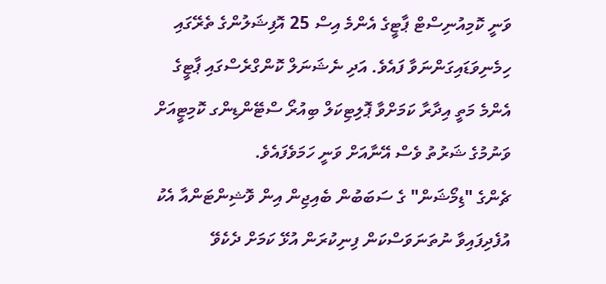ވަނީ ކޮމިއުނިސްޓް ޕާޓީގެ އެންމެ އިސް 25 އޮފިޝަލުންގެ ތެރޭގައި ހިމެނިވަޑައިގަންނަވާ ފައެވެ. އަދި ނެޝަނަލް ކޮންގްރެސްގައި ޕާޓީގެ އެންމެ މަތީ އިދާރާ ކަމަށްވާ ޕޮލިޓިކަލް ބިއުރޯ ސްޓޭންޑިންގ ކޮމިޓީއަށް ވަނުމުގެ ޝަރުތު ވެސް އޭނާއަށް ވަނީ ހަމަވެފައެވެ.
ޗެންގެ "ޑިމޯޝަން" ގެ ސަބަބުން ބެއިޖިން އިން ވޮޝިންޓަންއާ އެކު އުފެދިފައިވާ ނުތަނަވަސްކަން ފިނިކުރަން އުޅޭ ކަމަށް ދެކެވޭ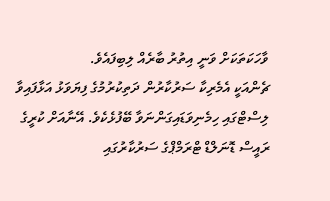ވާހަކަތަކަށް ވަނީ އިތުރު ބާރެއް ލިބިފައެވެ.
ޗެންއަކީ އެމެރިކާ ސަރުކާރުން ދަތިކުރުމުގެ ފިޔަވަޅު އަޅާފައިވާ ލިސްޓްގައި ހިމެނިވަޑައިގަންނަވާ ބޭފުޅެކެވެ. އޭނާއަށް ކުރީގެ ރައީސް ޑޮނަލްޑް ޓްރަމްޕްގެ ސަރުކާރުގައި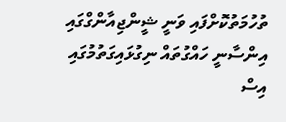ތުހުމަތުކޮށްފައި ވަނީ ޝީންޖިއާންގްގައި އިންސާނީ ހައްގުތައް ނިގުޅައިގަތުމުގައި އިސް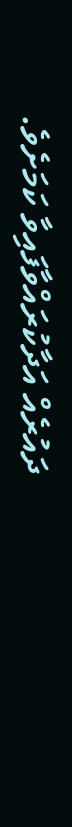ދައުރެއް އަދާކުރައްވާފައިވާ ކަމަށެވެ.